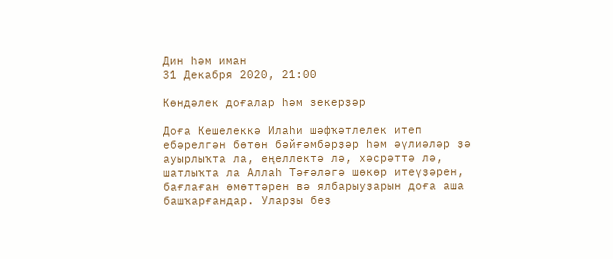Дин һәм иман
31 Декабря 2020, 21:00

Көндәлек доғалар һәм зекерҙәр

Доға Кешелеккә Илаһи шәфҡәтлелек итеп ебәрелгән бөтөн бәйғәмбәрҙәр һәм әүлиәләр ҙә ауырлыҡта ла, еңеллектә лә, хәсрәттә лә, шатлыҡта ла Аллаһ Тәғәләгә шөкөр итеүҙәрен, бағлаған өмөттәрен вә ялбарыуҙарын доға аша башҡарғандар. Уларҙы беҙ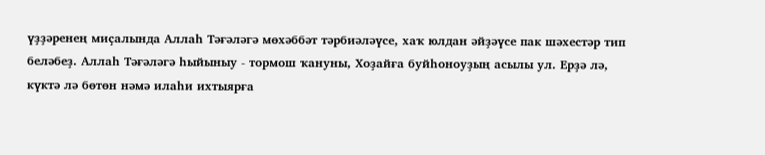үҙҙәренең миҫалында Аллаһ Тәғәләгә мөхәббәт тәрбиәләүсе, хаҡ юлдан әйҙәүсе пак шәхестәр тип беләбеҙ. Аллаһ Тәғәләгә һыйыныу - тормош ҡануны, Хоҙайға буйһоноуҙың асылы ул. Ерҙә лә, күктә лә бөтөн нәмә илаһи ихтыярға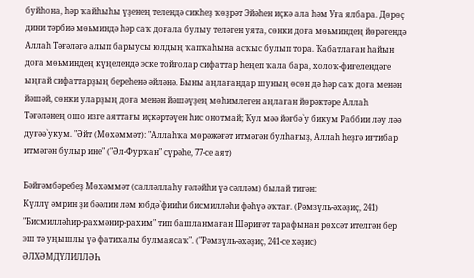буйһона, һәр ҡайһыһы үҙенең телендә сикһеҙ ҡөҙрәт Эйәһен иҫкә ала һәм Уға ялбара. Дөрөҫ дини тәрбиә мөьминдә һәр саҡ доғала булыу теләген уята, сөнки доға мөьминдең йөрәгендә Аллаһ Тәғәләгә алып барыусы юлдың ҡапҡаһына асҡыс булып тора. Ҡабатлаған һайын доға мөьминдең күңелендә эске тойғолар сифаттар һеңеп ҡала бара, холоҡ-фиғелендәге ыңғай сифаттарҙың береһенә әйләнә. Быны аңлағандар шуның өсөн дә һәр саҡ доға менән йәшәй, сөнки уларҙың доға менән йәшәүҙең мөһимлеген аңлаған йөрәктәре Аллаһ Тәғәләнең ошо изге аяттағы иҫкәртәүен һис онотмай; Ҡул мәә йәғбә`у бикум Раббии ләу ләә дуғәә`укум. "Әйт (Мөхәммәт): "Аллаһҡа мөрәжәғәт итмәгән булһағыҙ, Аллаһ һеҙгә иғтибар итмәгән булыр ине" ("Әл-Фурҡан" сүрәһе, 77-се аят)

Бәйғәмбәребеҙ Мөхәммәт (салләллаһу ғәләйһи үә сәлләм) былай тигән:
Күллү әмрин ҙи бәәлин ләм юбдә`фииһи бисмилләһи фәһүә әҡтағ. (Рәмзүль-әхәҙиҫ, 241)
"Бисмилләһир-рахмәнир-рахим" тип башланмаған Шәриғәт тарафынан рөхсәт ителгән бер эш тә уңышлы үә фатихалы булмаясаҡ". ("Рәмзүль-әхәҙиҫ, 241-се хәҙис)
ӘЛХӘМДҮЛИЛЛӘҺ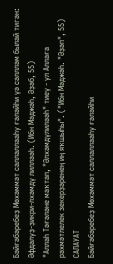Бәйғәбәребеҙ Мөхәммәт саллаллааһу ғәләйһи үә сәллләм былай тигән:
Әфдалуҙ-ҙикри-лхәмдү лилләәһ. (Ибн Мәджәһ, Әҙәб, 55)
"Аллаһ Тәғәләне маҡтап, "Әлхәмдүлиләәһ" тиеү - ул Аллаға рәхмәтлелек зекерҙәренең иң яҡшыһы". ("Ибн Мәджәһ. "Әҙәп", 55)
САЛАУАТ
Бәйғәбәребеҙ Мөхәммәт саллаллааһу ғәләйһи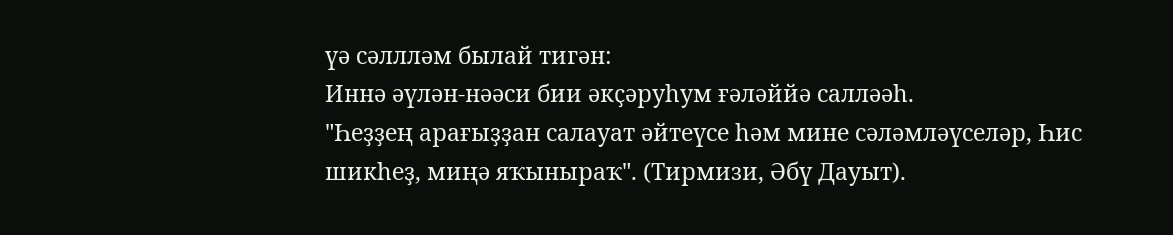үә сәллләм былай тигән:
Иннә әүлән-нәәси бии әкҫәруһум ғәләййә салләәһ.
"Һеҙҙең арағыҙҙан салауат әйтеүсе һәм мине сәләмләүселәр, Һис шикһеҙ, миңә яҡыныраҡ". (Тирмизи, Әбү Дауыт).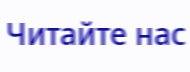Читайте нас